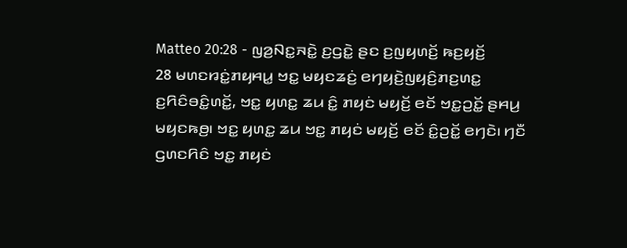Matteo 20:28 - ꤜꤤ꤬ꤡꤢ꤭ꤏꤢꤧ꤭ ꤢ꤬ꤞꤢꤧ꤭ ꤔꤢ ꤢ꤬ꤜꤟꤛꤢꤩ꤬ ꤒꤢ꤬ꤟꤢꤩ꤬
28 ꤗꤛꤢꤙꤢꤦ꤭ꤊꤟꤌꤣ꤭ ꤠꤢ꤭ ꤗꤟꤢꤘꤢꤦ꤬ ꤕꤚꤟꤢꤧ꤬ꤜꤟꤢꤨ꤬ꤊꤢ꤬ꤛꤢ꤭ ꤢ꤬ꤖꤢꤨꤋꤢꤨ꤭ꤛꤢꤩ꤭, ꤠꤢ꤭ ꤟꤛꤢ꤭ ꤘꤣ ꤢꤨ꤭ ꤊꤟꤢꤦ ꤗꤟꤢꤩ꤬ ꤕꤢꤩ ꤠꤢ꤭ꤑꤢꤩ꤭ ꤔꤌꤣ꤬ ꤗꤟꤢꤒꤥ꤬꤯ ꤠꤢ꤭ ꤟꤛꤢ꤭ ꤘꤣ ꤠꤢ꤭ ꤊꤟꤢꤦ ꤗꤟꤢꤩ꤬ ꤕꤢꤩ ꤢꤨ꤭ꤑꤢꤩ꤭ ꤕꤚꤢꤧ꤯ ꤚꤢꤪ ꤞꤛꤢꤖꤢꤨ ꤠꤢ꤭ ꤊꤟꤢꤦ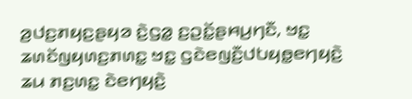ꤤ꤬ꤓꤢ꤬ꤊꤟꤢ꤬ꤔꤟꤤ ꤢꤧ꤬ꤞꤤ꤭ ꤢ꤬ꤑꤢꤩ꤭ꤔꤌꤣ꤬ꤚꤢꤪ, ꤠꤢ꤭ ꤘꤛꤢꤩꤜꤟꤛꤢ꤬ꤊꤛꤢ꤭ ꤠꤢ꤭ ꤞꤢꤧꤕꤜꤢꤪ꤬ꤓꤝꤟꤥ꤭ꤕꤚꤟꤢꤧ꤬ ꤘꤣ ꤊꤢ꤬ꤛꤢ꤭ ꤢꤧꤕꤚꤟꤢꤧ꤬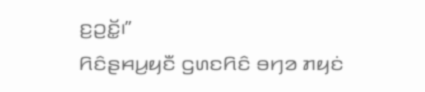ꤢ꤬ꤑꤢꤩ꤭꤯”
ꤖꤢꤨꤔꤌꤣ꤬ꤟꤢꤪ ꤞꤛꤢꤖꤢꤨ ꤋꤚꤤ ꤊꤟꤢꤦ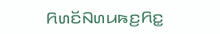ꤖꤛꤢꤩꤡꤛꤣꤒꤢ꤬ꤖꤢ꤭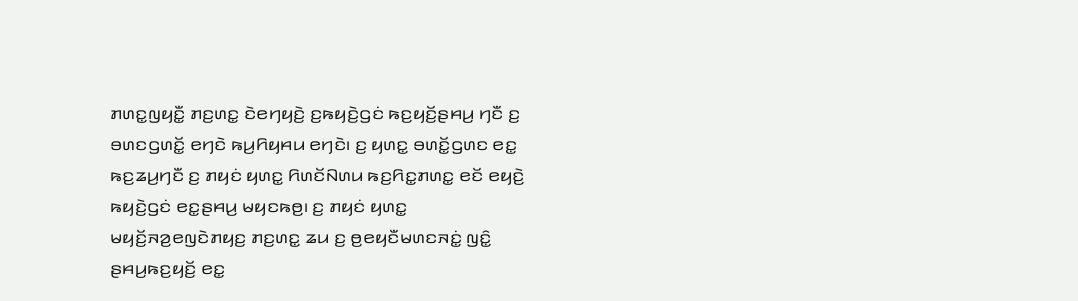ꤊꤛꤢ꤭ꤜꤟꤢꤪ꤭ ꤊꤢ꤬ꤛꤢ꤭ ꤢꤧꤕꤚꤟꤢꤧ꤬ ꤢ꤬ꤒꤟꤢꤧ꤬ꤞꤢꤦ ꤒꤢ꤬ꤟꤢꤩ꤬ꤔꤌꤣ꤬ ꤚꤢꤪ ꤢ꤬ ꤋꤛꤢꤞꤛꤢꤩ꤭ ꤕꤚꤢꤧ ꤒꤣ꤬ꤖꤟꤌꤣ ꤕꤚꤢꤧ꤯ ꤢ꤬ ꤟꤛꤢ꤭ ꤋꤛꤢꤩ꤭ꤞꤛꤢ ꤕꤢ꤭ ꤒꤢ꤬ꤘꤣ꤬ꤚꤢꤪ ꤢ꤬ ꤊꤟꤢꤦ ꤟꤛꤢ꤭ ꤖꤛꤢꤩꤡꤛꤣ ꤒꤢ꤬ꤖꤢ꤭ꤊꤛꤢ꤭ ꤕꤢꤩ ꤕꤟꤢꤧ꤬ ꤒꤟꤢꤧ꤬ꤞꤢꤦ ꤕꤢ꤭ꤔꤌꤣ꤬ ꤗꤟꤢꤒꤥ꤬꤯ ꤢ꤬ ꤊꤟꤢꤦ ꤟꤛꤢ꤭ ꤗꤟꤢꤩ꤬ꤏꤤ꤬ꤕꤜꤢꤧꤊꤟꤢ꤬ ꤊꤢ꤬ꤛꤢ꤭ ꤘꤣ ꤢ꤬ ꤥ꤬ꤕꤟꤢꤪꤗꤛꤢꤏꤢꤦ꤭ ꤜꤢꤨ꤭ ꤔꤌꤣ꤬ꤒꤢ꤬ꤟꤢꤩ꤬ ꤕꤢ꤭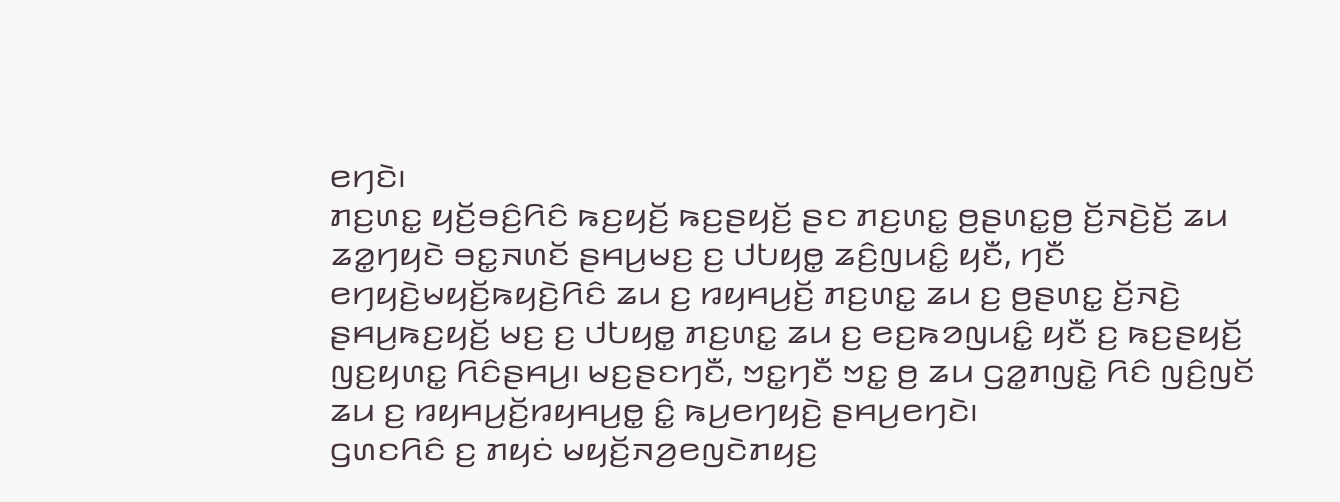ꤕꤚꤢꤧ꤯
ꤊꤢ꤬ꤛꤢ꤭ ꤟꤢꤩ꤬ꤋꤢꤨ꤬ꤖꤢꤨ ꤒꤢ꤬ꤟꤢꤩ꤬ ꤒꤢ꤬ꤔꤟꤢꤩ꤬ ꤔꤢ ꤊꤢ꤬ꤛꤢ꤭ ꤥ꤬ꤔꤛꤢ꤭ꤥ꤬ ꤢꤩ꤬ꤏꤢꤧ꤬ꤢꤩ꤬ ꤘꤣ ꤘꤤ꤭ꤚꤟꤢꤧ ꤋꤢ꤭ꤏꤛꤢꤩ ꤔꤌꤣ꤬ꤗꤢ꤬ ꤢ꤬ ꤓꤝꤟꤥ꤭ ꤘꤢꤨ꤬ꤜꤣꤢꤨ꤭ ꤟꤢꤪ, ꤚꤢꤪ ꤕꤚꤟꤢꤧ꤬ꤗꤟꤢꤩ꤬ꤒꤟꤢꤧ꤬ꤖꤢꤨ ꤘꤣ ꤢ꤬ ꤙꤟꤌꤣ꤬ꤢꤩ꤬ ꤊꤢ꤬ꤛꤢ꤭ ꤘꤣ ꤢ꤬ ꤥ꤬ꤔꤛꤢ꤭ ꤢꤩ꤬ꤏꤢꤧ꤬ ꤔꤌꤣ꤬ꤒꤢ꤬ꤟꤢꤩ꤬ ꤗꤢ꤬ ꤢ꤬ ꤓꤝꤟꤥ꤭ ꤊꤢ꤬ꤛꤢ꤭ ꤘꤣ ꤢ꤬ ꤕꤢ꤬ꤒꤤꤜꤣꤢꤨ꤭ ꤟꤢꤪ ꤢ꤬ ꤒꤢ꤬ꤔꤟꤢꤩ꤬ ꤜꤢ꤬ꤟꤛꤢ꤭ ꤖꤢꤨꤔꤌꤣ꤬꤯ ꤗꤢ꤬ꤔꤢꤚꤢꤪ, ꤠꤢ꤭ꤚꤢꤪ ꤠꤢ꤭ ꤥ꤬ ꤘꤣ ꤞꤤ꤭ꤊꤜꤢꤧ꤭ ꤖꤢꤨ ꤜꤢꤨ꤬ꤜꤢꤩ ꤘꤣ ꤢ꤬ ꤙꤟꤌꤣ꤬ꤢꤩ꤬ꤙꤟꤌꤣ꤬ꤥ꤭ ꤢꤨ꤭ ꤒꤣ꤬ꤕꤚꤟꤢꤧ꤬ ꤔꤌꤣ꤬ꤕꤚꤢꤧ꤯
ꤞꤛꤢꤖꤢꤨ ꤢ꤬ ꤊꤟꤢꤦ ꤗꤟꤢꤩ꤬ꤏꤤ꤬ꤕꤜꤢꤧꤊꤟꤢ꤬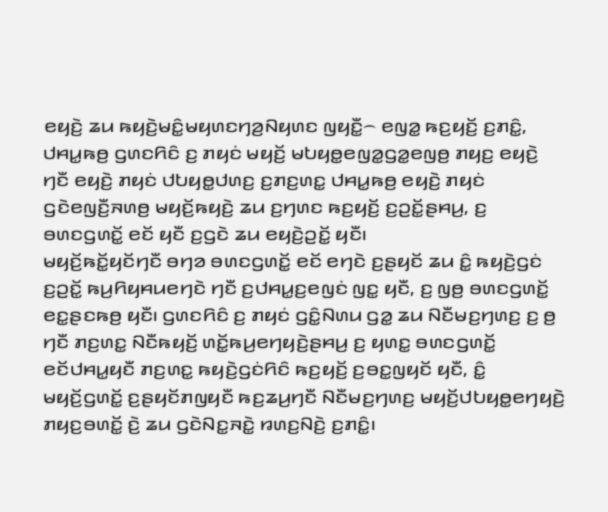ꤕꤟꤢꤧ꤬ ꤘꤣ ꤒꤟꤢꤧ꤬ꤗꤢꤨ꤭ꤗꤟꤛꤢꤚꤤ꤬ꤡꤟꤛꤢ ꤜꤟꤢꤪ꤭꤮ ꤕꤜꤤ꤭ ꤒꤢ꤬ꤟꤢꤩ꤬ ꤢ꤬ꤊꤢꤨ꤭, ꤓꤌꤣ꤭ꤒꤥ꤬ ꤞꤛꤢꤖꤢꤨ ꤢ꤬ ꤊꤟꤢꤦ ꤗꤟꤢꤩ꤬ ꤗꤝꤟꤥ꤭ꤕꤜꤤ꤭ꤞꤤ꤭ꤕꤜꤥ꤬ ꤊꤟꤢ꤬ ꤕꤟꤢꤧ꤬ ꤚꤢꤪ ꤕꤟꤢꤧ꤬ ꤊꤟꤢꤦ ꤓꤝꤟꤥ꤭ꤓꤛꤢ꤬ ꤢ꤬ꤊꤢ꤬ꤛꤢ꤭ ꤓꤌꤣ꤭ꤒꤥ꤬ ꤕꤟꤢꤧ꤬ ꤊꤟꤢꤦ ꤞꤢꤧꤕꤜꤢꤪ꤬ꤏꤛꤥ꤬ ꤗꤟꤢꤩ꤬ꤒꤟꤢꤧ꤬ ꤘꤣ ꤢ꤬ꤚꤛꤢ ꤒꤢ꤬ꤟꤢꤩ꤬ ꤢ꤬ꤑꤢꤩ꤭ꤔꤌꤣ꤬, ꤢ꤬ ꤋꤛꤢꤞꤛꤢꤩ꤭ ꤕꤢꤩ ꤟꤢꤪ ꤢ꤬ꤞꤢꤧ ꤘꤣ ꤕꤟꤢꤧ꤬ꤑꤢꤩ꤭ ꤟꤢꤪ꤯
ꤗꤟꤢꤩ꤬ꤒꤢꤩ꤭ꤟꤢꤩꤚꤢꤪ ꤋꤚꤤ ꤋꤛꤢꤞꤛꤢꤩ꤭ ꤕꤢꤩ ꤕꤚꤢꤧ ꤢ꤬ꤔꤟꤢꤩ ꤘꤣ ꤢꤨ꤭ ꤒꤟꤢꤧ꤬ꤞꤢꤦ ꤢ꤬ꤑꤢꤩ꤭ ꤒꤣ꤬ꤖꤟꤌꤣꤕꤚꤢꤧ ꤚꤢꤪ ꤢ꤬ꤓꤌꤣ꤭ꤢ꤬ꤕꤜꤢꤦ ꤜꤢ꤭ ꤟꤢꤪ, ꤢ꤬ ꤜꤥ꤬ ꤋꤛꤢꤞꤛꤢꤩ꤭ ꤕꤢ꤭ꤔꤢꤒꤥ꤬ ꤟꤢꤪ꤯ ꤞꤛꤢꤖꤢꤨ ꤢ꤬ ꤊꤟꤢꤦ ꤞꤢꤨ꤭ꤡꤛꤣ ꤞꤤ꤭ ꤘꤣ ꤡꤢꤪꤗꤢ꤬ꤚꤛꤢ꤬ ꤢ꤬ ꤥ꤬ ꤚꤢꤪ ꤊꤢ꤬ꤛꤢ꤭ ꤡꤢꤪꤒꤟꤢꤩ꤬ ꤛꤢꤩ꤭ꤒꤣ꤬ꤕꤚꤟꤢꤧ꤬ꤔꤌꤣ꤬ ꤢ꤬ ꤟꤛꤢ꤭ ꤋꤛꤢꤞꤛꤢꤩ꤭ ꤕꤢꤩꤓꤌꤣ꤭ꤟꤢꤪ ꤊꤢ꤬ꤛꤢ꤭ ꤒꤟꤢꤧ꤬ꤞꤢꤦꤖꤢꤨ ꤒꤢ꤬ꤟꤢꤩ꤬ ꤢ꤬ꤋꤢ꤭ꤜꤟꤢꤩ ꤟꤢꤪ, ꤢꤨ꤭ ꤗꤟꤢꤩ꤬ꤞꤛꤢꤩ꤭ ꤢ꤬ꤔꤟꤢꤩꤊꤜꤟꤢꤪ ꤒꤢ꤬ꤘꤣ꤬ꤚꤢꤪ ꤡꤢꤪꤗꤢ꤬ꤚꤛꤢ꤬ ꤗꤟꤢꤩ꤬ꤓꤝꤟꤥ꤭ꤕꤚꤟꤢꤧ꤬ ꤊꤟꤢ꤬ꤋꤛꤢꤩ꤭ ꤢꤧ꤬ ꤘꤣ ꤞꤢꤧꤡꤢ꤭ꤏꤢꤧ꤭ ꤙꤛꤢ꤬ꤡꤢꤧ꤬ ꤢ꤬ꤊꤢꤨ꤭꤯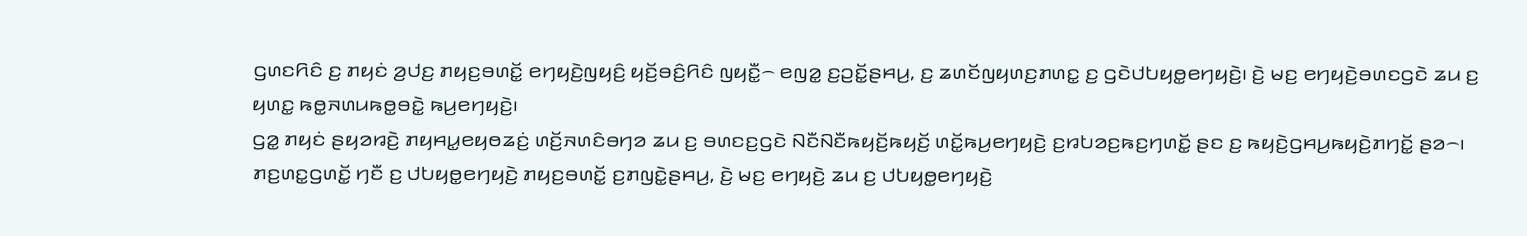ꤞꤛꤢꤖꤢꤨ ꤢ꤬ ꤊꤟꤢꤦ ꤤ꤬ꤓꤢ꤬ ꤊꤟꤢ꤬ꤋꤛꤢꤩ꤭ ꤕꤚꤟꤢꤧ꤬ꤜꤟꤢꤨ꤬ ꤟꤢꤩ꤬ꤋꤢꤨ꤬ꤖꤢꤨ ꤜꤟꤢꤪ꤭꤮ ꤕꤜꤤ꤭ ꤢ꤬ꤑꤢꤩ꤭ꤔꤌꤣ꤬, ꤢ꤬ ꤘꤛꤢꤩꤜꤟꤛꤢ꤬ꤊꤛꤢ꤭ ꤢ꤬ ꤞꤢꤧꤓꤝꤟꤥ꤭ꤕꤚꤟꤢꤧ꤬꤯ ꤢꤧ꤬ ꤗꤢ꤬ ꤕꤚꤟꤢꤧ꤬ꤋꤛꤢꤞꤢꤧ ꤘꤣ ꤢ꤬ ꤟꤛꤢ꤭ ꤒꤥ꤭ꤏꤛꤣꤒꤥ꤭ꤋꤢꤧ꤭ ꤒꤣ꤬ꤕꤚꤟꤢꤧ꤬꤯
ꤞꤤ꤭ ꤊꤟꤢꤦ ꤔꤟꤤꤙꤢꤧ꤬ ꤊꤟꤌꤣ꤭ꤕꤟꤥꤘꤢꤦ꤬ ꤛꤢꤩ꤬ꤏꤛꤢꤨꤋꤚꤤ ꤘꤣ ꤢ꤬ ꤋꤛꤢꤢ꤬ꤞꤢꤧ ꤡꤢꤪꤡꤢꤪꤒꤟꤢꤩ꤬ꤒꤟꤢꤩ꤬ ꤛꤢꤩ꤭ꤒꤣ꤬ꤕꤚꤟꤢꤧ꤬ ꤢ꤬ꤙꤝꤤꤢ꤬ꤒꤢ꤬ꤚꤛꤢꤩ꤭ ꤔꤢ ꤢ꤬ ꤒꤟꤢꤧ꤬ꤞꤌꤣ꤬ꤒꤟꤢꤧ꤬ꤊꤚꤢꤩ꤭ ꤔꤤ꤮꤯ ꤊꤢ꤬ꤛꤢ꤭ꤞꤛꤢꤩ꤭ ꤚꤢꤪ ꤢ꤬ ꤓꤝꤟꤥ꤭ꤕꤚꤟꤢꤧ꤬ ꤊꤟꤢ꤬ꤋꤛꤢꤩ꤭ ꤢ꤬ꤊꤜꤢꤧ꤭ꤔꤌꤣ꤬, ꤢꤧ꤬ ꤗꤢ꤬ ꤕꤚꤟꤢꤧ꤬ ꤘꤣ ꤢ꤬ ꤓꤝꤟꤥ꤭ꤕꤚꤟꤢꤧ꤬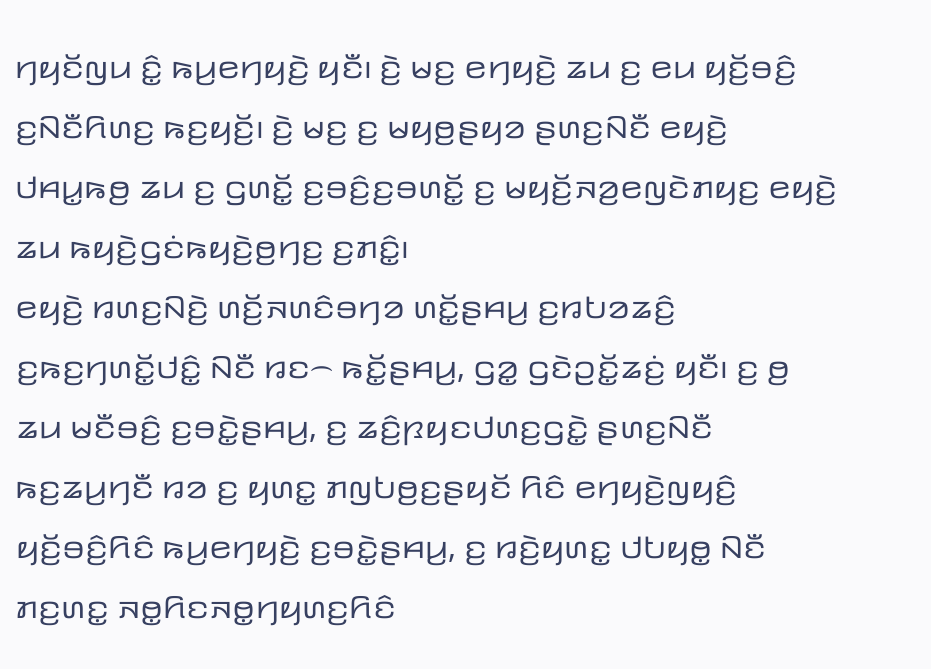ꤚꤟꤢꤩꤜꤣ ꤢꤨ꤭ ꤒꤣ꤬ꤕꤚꤟꤢꤧ꤬ ꤟꤢꤪ꤯ ꤢꤧ꤬ ꤗꤢ꤬ ꤕꤚꤟꤢꤧ꤬ ꤘꤣ ꤢ꤬ ꤕꤣ ꤟꤢꤩ꤬ꤋꤢꤨ꤬ ꤢ꤬ꤡꤢꤪꤖꤛꤢ꤬ ꤒꤢ꤬ꤟꤢꤩ꤬꤯ ꤢꤧ꤬ ꤗꤢ꤬ ꤢ꤬ ꤗꤟꤥ꤬ꤔꤟꤤ ꤔꤛꤢ꤬ꤡꤢꤪ ꤕꤟꤢꤧ꤬ ꤓꤌꤣ꤭ꤒꤥ꤬ ꤘꤣ ꤢ꤬ ꤞꤛꤢꤩ꤭ ꤢ꤬ꤋꤢꤨ꤬ꤢ꤬ꤋꤛꤢꤩ꤭ ꤢ꤬ ꤗꤟꤢꤩ꤬ꤏꤤ꤬ꤕꤜꤢꤧꤊꤟꤢ꤬ ꤕꤟꤢꤧ꤬ ꤘꤣ ꤒꤟꤢꤧ꤬ꤞꤢꤦꤒꤟꤢꤧ꤬ꤥ꤬ꤚꤢ꤬ ꤢ꤬ꤊꤢꤨ꤭꤯
ꤕꤟꤢꤧ꤬ ꤙꤛꤢ꤬ꤡꤢꤧ꤬ ꤛꤢꤩ꤬ꤏꤛꤢꤨꤋꤚꤤ ꤛꤢꤩ꤭ꤔꤌꤣ꤬ ꤢ꤬ꤙꤝꤤꤘꤢꤨ꤬ ꤢ꤬ꤒꤢ꤬ꤚꤛꤢꤩ꤭ꤓꤢꤨ꤭ ꤡꤢꤪ ꤙꤢ꤮ ꤒꤢꤩ꤭ꤔꤌꤣ꤬, ꤞꤤ꤭ ꤞꤢꤧꤑꤢꤩ꤭ꤘꤢꤦ꤬ ꤟꤢꤪ꤯ ꤢ꤬ ꤥ꤬ ꤘꤣ ꤗꤢꤪꤋꤢꤨ꤬ ꤢ꤬ꤋꤢꤧ꤭ꤔꤌꤣ꤬, ꤢ꤬ ꤘꤢꤨ꤬ꤐꤟꤢꤓꤛꤢ꤬ꤞꤢꤧ꤭ ꤔꤛꤢ꤬ꤡꤢꤪ ꤒꤢ꤬ꤘꤣ꤬ꤚꤢꤪ ꤙꤤ ꤢ꤬ ꤟꤛꤢ꤭ ꤊꤜꤝꤥ꤬ꤢ꤬ꤔꤟꤢꤩ ꤖꤢꤨ ꤕꤚꤟꤢꤧ꤬ꤜꤟꤢꤨ꤬ ꤟꤢꤩ꤬ꤋꤢꤨ꤬ꤖꤢꤨ ꤒꤣ꤬ꤕꤚꤟꤢꤧ꤬ ꤢ꤬ꤋꤢꤧ꤭ꤔꤌꤣ꤬, ꤢ꤬ ꤙꤢꤧ꤬ꤟꤛꤢ꤭ ꤓꤝꤟꤥ꤭ ꤡꤢꤪ ꤊꤢ꤬ꤛꤢ꤭ ꤏꤥ꤭ꤖꤢꤏꤥ꤭ꤚꤟꤛꤢ꤬ꤖꤢꤨ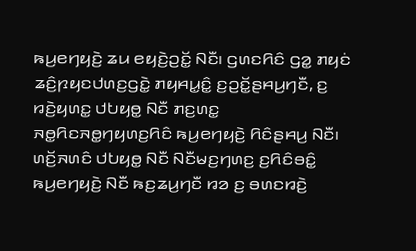ꤒꤣ꤬ꤕꤚꤟꤢꤧ꤬ ꤘꤣ ꤕꤟꤢꤧ꤬ꤑꤢꤩ꤭ ꤡꤢꤪ꤯ ꤞꤛꤢꤖꤢꤨ ꤞꤤ꤭ ꤊꤟꤢꤦ ꤘꤢꤨ꤬ꤐꤟꤢꤓꤛꤢ꤬ꤞꤢꤧ꤭ ꤊꤟꤌꤣ꤭ꤢꤨ꤭ ꤢ꤬ꤑꤢꤩ꤭ꤔꤌꤣ꤬ꤚꤢꤪ, ꤢ꤬ ꤙꤢꤧ꤬ꤟꤛꤢ꤭ ꤓꤝꤟꤥ꤭ ꤡꤢꤪ ꤊꤢ꤬ꤛꤢ꤭ ꤏꤥ꤭ꤖꤢꤏꤥ꤭ꤚꤟꤛꤢ꤬ꤖꤢꤨ ꤒꤣ꤬ꤕꤚꤟꤢꤧ꤬ ꤖꤢꤨꤔꤌꤣ꤬ ꤡꤢꤪ꤯
ꤛꤢꤩ꤬ꤏꤛꤢꤨ ꤓꤝꤟꤥ꤭ ꤡꤢꤪ ꤡꤢꤪꤗꤢ꤬ꤚꤛꤢ꤬ ꤢ꤬ꤖꤢꤨꤋꤢꤨ꤭ ꤒꤣ꤬ꤕꤚꤟꤢꤧ꤬ ꤡꤢꤪ ꤒꤢ꤬ꤘꤣ꤬ꤚꤢꤪ ꤙꤤ ꤢ꤬ ꤋꤛꤢꤙꤢꤧ꤬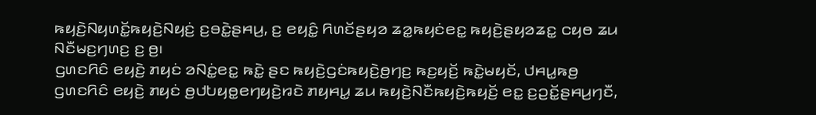ꤒꤟꤢꤧ꤬ꤡꤟꤛꤢꤩ꤭ꤒꤟꤢꤧ꤬ꤡꤟꤢꤦ꤬ ꤢ꤬ꤋꤢꤧ꤭ꤔꤌꤣ꤬, ꤢ꤬ ꤕꤟꤢꤨ꤭ ꤖꤛꤢꤩꤔꤟꤤ ꤘꤤ꤭ꤒꤟꤢꤦꤕꤢ꤭ ꤒꤟꤢꤧ꤬ꤔꤟꤤꤘꤢ꤭ ꤍꤟꤥ ꤘꤣ ꤡꤢꤪꤗꤢ꤬ꤚꤛꤢ꤬ ꤢ꤬ ꤥ꤬꤯
ꤞꤛꤢꤖꤢꤨ ꤕꤟꤢꤧ꤬ ꤊꤟꤢꤦ ꤤꤡꤢꤦ꤭ꤕꤢ꤭ ꤒꤢꤧ꤭ ꤔꤢ ꤒꤟꤢꤧ꤬ꤞꤢꤦꤒꤟꤢꤧ꤬ꤥ꤬ꤚꤢ꤬ ꤒꤢ꤬ꤟꤢꤩ꤬ ꤒꤢꤧ꤭ꤗꤟꤢꤩ, ꤓꤌꤣ꤭ꤒꤥ꤬ ꤞꤛꤢꤖꤢꤨ ꤕꤟꤢꤧ꤬ ꤊꤟꤢꤦ ꤥ꤬ꤓꤝꤟꤥ꤭ꤕꤚꤟꤢꤧ꤬ꤙꤢꤧ ꤊꤟꤌꤣ꤭ ꤘꤣ ꤒꤟꤢꤧ꤬ꤡꤢꤪꤒꤟꤢꤧ꤬ꤒꤟꤢꤩ꤬ ꤕꤢ꤭ ꤢ꤬ꤑꤢꤩ꤭ꤔꤌꤣ꤬ꤚꤢꤪ,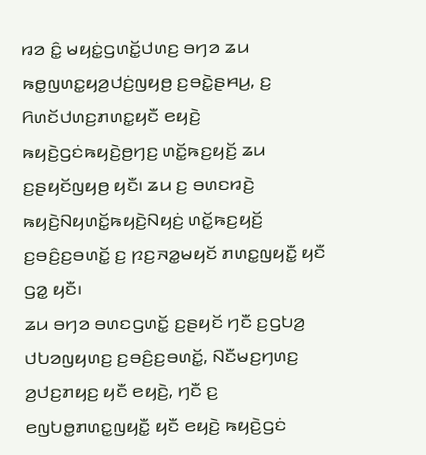ꤙꤤ ꤢꤨ꤭ ꤗꤟꤢꤦ꤭ꤞꤛꤢꤩ꤭ꤓꤛꤢ꤬ ꤋꤚꤤ ꤘꤣ ꤒꤥ꤭ꤜꤛꤢ꤭ꤟꤤ꤬ꤓꤢꤦ꤬ꤜꤟꤥ꤬ ꤢ꤬ꤋꤢꤧ꤭ꤔꤌꤣ꤬, ꤢ꤬ ꤖꤛꤢꤩꤓꤛꤢ꤬ꤊꤛꤢ꤭ꤟꤢꤪ ꤕꤟꤢꤧ꤬ ꤒꤟꤢꤧ꤬ꤞꤢꤦꤒꤟꤢꤧ꤬ꤥ꤬ꤚꤢ꤬ ꤛꤢꤩ꤭ꤒꤢ꤬ꤟꤢꤩ꤬ ꤘꤣ ꤢ꤬ꤔꤟꤢꤩꤜꤟꤥ꤬ ꤟꤢꤪ꤯ ꤘꤣ ꤢ꤬ ꤋꤛꤢꤙꤢꤧ꤬ ꤒꤟꤢꤧ꤬ꤡꤟꤛꤢꤩ꤭ꤒꤟꤢꤧ꤬ꤡꤟꤢꤦ꤬ ꤛꤢꤩ꤭ꤒꤢ꤬ꤟꤢꤩ꤬ ꤢ꤬ꤋꤢꤨ꤬ꤢ꤬ꤋꤛꤢꤩ꤭ ꤢ꤬ ꤐꤢ꤬ꤏꤤ꤭ꤗꤟꤢꤩ ꤊꤛꤢ꤭ꤜꤟꤢꤪ꤭ ꤟꤢꤪ ꤞꤤ꤭ ꤟꤢꤪ꤯
ꤘꤣ ꤋꤚꤤ ꤋꤛꤢꤞꤛꤢꤩ꤭ ꤢ꤬ꤔꤟꤢꤩ ꤚꤢꤪ ꤢ꤬ꤞꤝꤤ꤬ ꤓꤝꤤꤜꤟꤛꤢ꤬ ꤢ꤬ꤋꤢꤨ꤬ꤢ꤬ꤋꤛꤢꤩ꤭, ꤡꤢꤪꤗꤢ꤬ꤚꤛꤢ꤬ ꤤ꤬ꤓꤢ꤬ꤊꤟꤢ꤬ ꤟꤢꤪ ꤕꤟꤢꤧ꤬, ꤚꤢꤪ ꤢ꤬ ꤕꤜꤝꤥ꤭ꤊꤛꤢ꤭ꤜꤟꤢꤪ꤭ ꤟꤢꤪ ꤕꤟꤢꤧ꤬ ꤒꤟꤢꤧ꤬ꤞꤢꤦ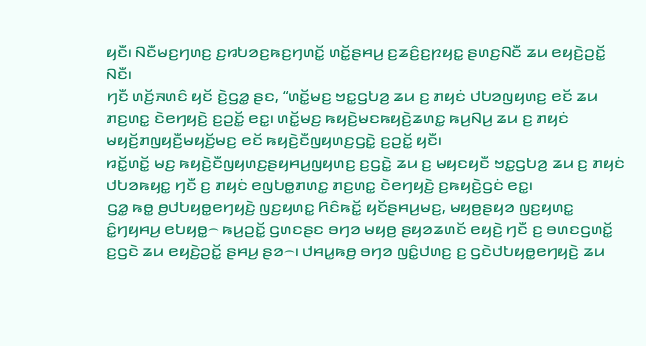ꤟꤢꤪ꤯ ꤡꤢꤪꤗꤢ꤬ꤚꤛꤢ꤬ ꤢ꤬ꤙꤝꤤꤢ꤬ꤒꤢ꤬ꤚꤛꤢꤩ꤭ ꤛꤢꤩ꤭ꤔꤌꤣ꤬ ꤢ꤬ꤘꤢꤨ꤬ꤢ꤬ꤐꤟꤢ꤭ ꤔꤛꤢ꤬ꤡꤢꤪ ꤘꤣ ꤕꤟꤢꤧ꤬ꤑꤢꤩ꤭ ꤡꤢꤪ꤯
ꤚꤢꤪ ꤛꤢꤩ꤬ꤏꤛꤢꤨ ꤟꤢꤩ ꤢꤧ꤬ꤞꤤ꤭ ꤔꤢ, “ꤛꤢꤩ꤭ꤗꤢ꤬ ꤠꤢ꤭ꤞꤝꤤ꤬ ꤘꤣ ꤢ꤬ ꤊꤟꤢꤦ ꤓꤝꤤꤜꤟꤛꤢ꤬ ꤕꤢꤩ ꤘꤣ ꤊꤢ꤬ꤛꤢ꤭ ꤢꤧꤕꤚꤟꤢꤧ꤬ ꤢ꤬ꤑꤢꤩ꤭ ꤕꤢ꤭꤯ ꤛꤢꤩ꤭ꤗꤢ꤬ ꤒꤟꤢꤧ꤬ꤗꤢꤒꤟꤢꤧ꤬ꤘꤛꤢ꤭ ꤒꤣ꤬ꤡꤣ꤬ ꤘꤣ ꤢ꤬ ꤊꤟꤢꤦ ꤗꤟꤢꤩ꤬ꤊꤜꤟꤢꤪ꤬ꤗꤟꤢꤩ꤬ꤗꤢ꤬ ꤕꤢꤩ ꤒꤟꤢꤧ꤬ꤢꤪꤜꤟꤛꤢ꤬ꤞꤢꤧ꤭ ꤢ꤬ꤑꤢꤩ꤭ ꤟꤢꤪ꤯
ꤙꤢꤩ꤭ꤛꤢꤩ꤭ ꤗꤢ꤬ ꤒꤟꤢꤧ꤬ꤢꤪꤜꤟꤛꤢ꤬ꤔꤟꤌꤣ꤬ꤜꤟꤛꤢ꤬ ꤢ꤬ꤞꤢꤧ꤭ ꤘꤣ ꤢ꤬ ꤗꤟꤢꤟꤢꤪ ꤠꤢ꤭ꤞꤝꤤ꤬ ꤘꤣ ꤢ꤬ ꤊꤟꤢꤦ ꤓꤝꤤꤒꤟꤢ꤭ ꤚꤢꤪ ꤢ꤬ ꤊꤟꤢꤦ ꤕꤜꤝꤥ꤭ꤊꤛꤢ꤭ ꤊꤢ꤬ꤛꤢ꤭ ꤢꤧꤕꤚꤟꤢꤧ꤬ ꤢ꤬ꤒꤟꤢꤧ꤬ꤞꤢꤦ ꤕꤢ꤭꤯
ꤞꤤ꤭ ꤒꤥ꤭ ꤥ꤬ꤓꤝꤟꤥ꤭ꤕꤚꤟꤢꤧ꤬ ꤜꤢ꤬ꤟꤛꤢ꤭ ꤖꤢꤨꤒꤢꤩ꤭ ꤟꤢꤩꤔꤌꤣ꤬ꤗꤢ꤬, ꤗꤟꤥ꤬ꤔꤟꤤ ꤜꤢ꤬ꤟꤛꤢ꤭ ꤢꤨ꤭ꤚꤟꤌꤣ꤬ ꤕꤝꤟꤥ꤭꤮ ꤒꤣ꤬ꤑꤢꤩ꤭ ꤞꤛꤢꤔꤢ ꤋꤚꤤ ꤗꤟꤥ꤬ ꤔꤟꤤꤘꤛꤢꤩ ꤕꤟꤢꤧ꤬ ꤚꤢꤪ ꤢ꤬ ꤋꤛꤢꤞꤛꤢꤩ꤭ ꤢ꤬ꤞꤢꤧ ꤘꤣ ꤕꤟꤢꤧ꤬ꤑꤢꤩ꤭ ꤔꤌꤣ꤬ ꤔꤤ꤮꤯ ꤓꤌꤣ꤭ꤒꤥ꤬ ꤋꤚꤤ ꤜꤢꤨ꤭ꤓꤛꤢ꤬ ꤢ꤬ ꤞꤢꤧꤓꤝꤟꤥ꤭ꤕꤚꤟꤢꤧ꤬ ꤘꤣ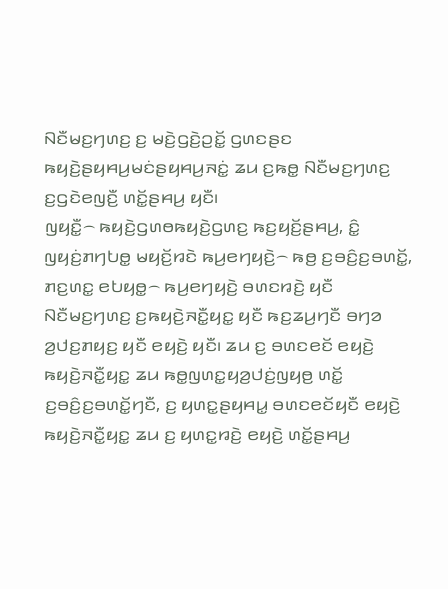ꤡꤢꤪꤗꤢ꤬ꤚꤛꤢ꤬ ꤢ꤬ ꤗꤢꤧ꤬ꤞꤢꤧ꤬ꤑꤢꤩ꤭ ꤞꤛꤢꤔꤢ ꤒꤟꤢꤧ꤬ꤔꤟꤌꤣ꤬ꤗꤢꤦꤔꤟꤌꤣ꤬ꤏꤢꤦ꤭ ꤘꤣ ꤢ꤬ꤒꤥ꤭ ꤡꤢꤪꤗꤢ꤬ꤚꤛꤢ꤬ ꤢ꤬ꤞꤢꤧꤕꤜꤢꤪ꤬ ꤛꤢꤩ꤭ꤔꤌꤣ꤬ ꤟꤢꤪ꤯
ꤜꤟꤢꤪ꤭꤮ ꤒꤟꤢꤧ꤬ꤞꤛꤥꤒꤟꤢꤧ꤬ꤞꤛꤢ꤬ ꤒꤢ꤬ꤟꤢꤩ꤬ꤔꤌꤣ꤬, ꤢꤨ꤭ ꤜꤟꤢꤦ꤬ꤊꤚꤝꤥ꤭ ꤗꤟꤢꤩ꤬ꤙꤢꤧ ꤒꤣ꤬ꤕꤚꤟꤢꤧ꤬꤮ ꤒꤥ꤬ ꤢ꤬ꤋꤢꤨ꤬ꤢ꤬ꤋꤛꤢꤩ꤭, ꤊꤢ꤬ꤛꤢ꤭ ꤕꤝꤟꤥ꤭꤮ ꤒꤣ꤬ꤕꤚꤟꤢꤧ꤬ ꤋꤛꤢꤙꤢꤧ꤬ ꤟꤢꤪ ꤡꤢꤪꤗꤢ꤬ꤚꤛꤢ꤬ ꤢ꤬ꤒꤟꤢꤧ꤬ꤏꤢꤪ꤭ꤟꤢ꤭ ꤟꤢꤪ ꤒꤢ꤬ꤘꤣ꤬ꤚꤢꤪ ꤋꤚꤤ ꤤ꤬ꤓꤢ꤬ꤊꤟꤢ꤬ ꤟꤢꤪ ꤕꤟꤢꤧ꤬ ꤟꤢꤪ꤯ ꤘꤣ ꤢ꤬ ꤋꤛꤢꤕꤢꤩ ꤕꤟꤢꤧ꤬ ꤒꤟꤢꤧ꤬ꤏꤢꤪ꤭ꤟꤢ꤭ ꤘꤣ ꤒꤥ꤭ꤜꤛꤢ꤭ꤟꤤ꤬ꤓꤢꤦ꤬ꤜꤟꤥ꤬ ꤛꤢꤩ꤭ ꤢ꤬ꤋꤢꤨ꤬ꤢ꤬ꤋꤛꤢꤩ꤭ꤚꤢꤪ, ꤢ꤬ ꤟꤛꤢ꤭ꤔꤟꤌꤣ꤭ ꤋꤛꤢꤕꤢꤩꤟꤢꤪ ꤕꤟꤢꤧ꤬ ꤒꤟꤢꤧ꤬ꤏꤢꤪ꤭ꤟꤢ꤭ ꤘꤣ ꤢ꤬ ꤟꤛꤢ꤭ꤙꤢꤧ꤬ ꤕꤟꤢꤧ꤬ ꤛꤢꤩ꤭ꤔꤌꤣ꤬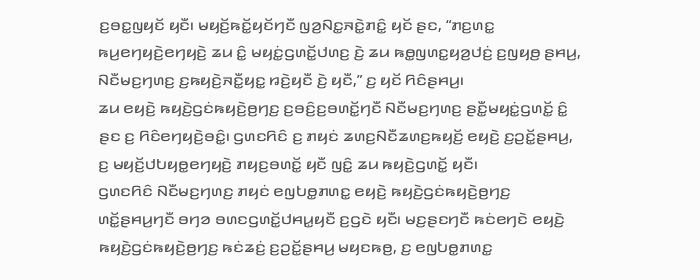ꤢ꤬ꤋꤢ꤭ꤜꤟꤢꤩ ꤟꤢꤪ꤯ ꤗꤟꤢꤩ꤬ꤒꤢꤩ꤭ꤟꤢꤩꤚꤢꤪ ꤜꤤ꤬ꤡꤢ꤭ꤏꤢꤧ꤭ꤊꤢꤨ꤭ ꤟꤢꤩ ꤔꤢ, “ꤊꤢ꤬ꤛꤢ꤭ ꤒꤣ꤬ꤕꤚꤟꤢꤧ꤬ꤕꤚꤟꤢꤧ꤬ ꤘꤣ ꤢꤨ꤭ ꤗꤟꤢꤦ꤭ꤞꤛꤢꤩ꤭ꤓꤛꤢ꤬ ꤢꤧ꤬ ꤘꤣ ꤒꤥ꤭ꤜꤛꤢ꤭ꤟꤤ꤬ꤓꤢꤦ꤬ ꤢ꤬ꤜꤟꤥ꤬ ꤔꤌꤣ꤬, ꤡꤢꤪꤗꤢ꤬ꤚꤛꤢ꤬ ꤢ꤬ꤒꤟꤢꤧ꤬ꤏꤢꤪ꤭ꤟꤢ꤭ ꤙꤢꤧ꤬ꤟꤢꤪ ꤢꤧ꤬ ꤟꤢꤪ,” ꤢ꤬ ꤟꤢꤩ ꤖꤢꤨꤔꤌꤣ꤬꤯
ꤘꤣ ꤕꤟꤢꤧ꤬ ꤒꤟꤢꤧ꤬ꤞꤢꤦꤒꤟꤢꤧ꤬ꤥ꤬ꤚꤢ꤬ ꤢ꤬ꤋꤢꤨ꤬ꤢ꤬ꤋꤛꤢꤩ꤭ꤚꤢꤪ ꤡꤢꤪꤗꤢ꤬ꤚꤛꤢ꤬ ꤔꤢꤪ꤭ꤗꤟꤢꤦ꤭ꤞꤛꤢꤩ꤭ ꤢꤨ꤭ ꤔꤢ ꤢ꤬ ꤖꤢꤨꤕꤚꤟꤢꤧ꤬ꤋꤢꤨ꤭꤯ ꤞꤛꤢꤖꤢꤨ ꤢ꤬ ꤊꤟꤢꤦ ꤘꤛꤢ꤬ꤡꤢꤪꤘꤛꤢ꤬ꤒꤟꤢꤩ꤬ ꤕꤟꤢꤧ꤬ ꤢ꤬ꤑꤢꤩ꤭ꤔꤌꤣ꤬, ꤢ꤬ ꤗꤟꤢꤩ꤬ꤓꤝꤟꤥ꤭ꤕꤚꤟꤢꤧ꤬ ꤊꤟꤢ꤬ꤋꤛꤢꤩ꤭ ꤟꤢꤪ ꤜꤢꤨ꤭ ꤘꤣ ꤒꤟꤢꤧ꤬ꤞꤛꤢꤩ꤭ ꤟꤢꤪ꤯
ꤞꤛꤢꤖꤢꤨ ꤡꤢꤪꤗꤢ꤬ꤚꤛꤢ꤬ ꤊꤟꤢꤦ ꤕꤜꤝꤥ꤭ꤊꤛꤢ꤭ ꤕꤟꤢꤧ꤬ ꤒꤟꤢꤧ꤬ꤞꤢꤦꤒꤟꤢꤧ꤬ꤥ꤬ꤚꤢ꤬ ꤛꤢꤩ꤭ꤔꤌꤣ꤬ꤚꤢꤪ ꤋꤚꤤ ꤋꤛꤢꤞꤛꤢꤩ꤭ꤓꤌꤣ꤭ꤟꤢꤪ ꤢ꤬ꤞꤢꤧ ꤟꤢꤪ꤯ ꤗꤢ꤬ꤔꤢꤚꤢꤪ ꤒꤢꤦꤕꤚꤢꤧ ꤕꤟꤢꤧ꤬ ꤒꤟꤢꤧ꤬ꤞꤢꤦꤒꤟꤢꤧ꤬ꤥ꤬ꤚꤢ꤬ ꤒꤢꤦꤘꤢꤦ꤬ ꤢ꤬ꤑꤢꤩ꤭ꤔꤌꤣ꤬ ꤗꤟꤢꤒꤥ꤬, ꤢ꤬ ꤕꤜꤝꤥ꤭ꤊꤛꤢ꤭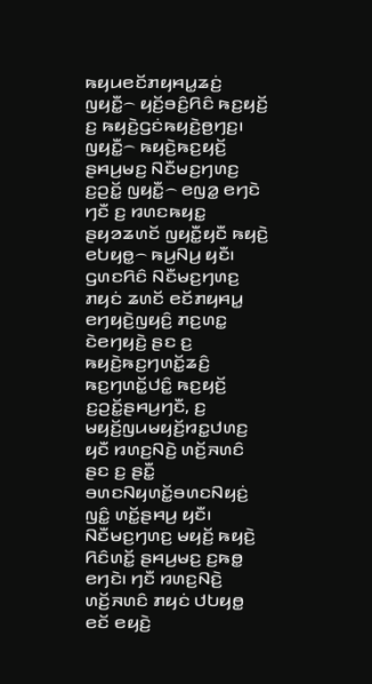ꤒꤟꤣꤕꤢꤩꤊꤟꤌꤣ꤭ꤘꤢꤦ꤬ ꤜꤟꤢꤪ꤭꤮ ꤟꤢꤩ꤬ꤋꤢꤨ꤬ꤖꤢꤨ ꤒꤢ꤬ꤟꤢꤩ꤬ ꤢ꤬ ꤒꤟꤢꤧ꤬ꤞꤢꤦꤒꤟꤢꤧ꤬ꤥ꤬ꤚꤢ꤬꤯
ꤜꤟꤢꤪ꤭꤮ ꤒꤟꤢꤧ꤬ꤒꤢ꤬ꤟꤢꤩ꤬ ꤔꤌꤣ꤬ꤗꤢ꤬ ꤡꤢꤪꤗꤢ꤬ꤚꤛꤢ꤬ ꤢ꤬ꤑꤢꤩ꤭ ꤜꤟꤢꤪ꤭꤮ ꤕꤜꤤ꤭ ꤕꤚꤢꤧ ꤚꤢꤪ ꤢ꤬ ꤙꤛꤢꤒꤟꤢ꤭ ꤔꤟꤤꤘꤛꤢꤩ ꤜꤟꤢꤪ꤭ꤟꤢꤪ ꤒꤟꤢꤧ꤬ ꤕꤝꤟꤥ꤭꤮ ꤒꤣ꤬ꤡꤣ꤬ ꤟꤢꤪ꤯ ꤞꤛꤢꤖꤢꤨ ꤡꤢꤪꤗꤢ꤬ꤚꤛꤢ꤬ ꤊꤟꤢꤦ ꤘꤛꤢꤩ ꤕꤢꤩꤊꤟꤌꤣ꤭ ꤕꤚꤟꤢꤧ꤬ꤜꤟꤢꤨ꤬ ꤊꤢ꤬ꤛꤢ꤭ ꤢꤧꤕꤚꤟꤢꤧ꤬ ꤔꤢ ꤢ꤬ ꤒꤟꤢꤧ꤬ꤒꤢ꤬ꤚꤛꤢꤩ꤭ꤘꤢꤨ꤬ ꤒꤢ꤬ꤚꤛꤢꤩ꤭ꤓꤢꤨ꤭ ꤒꤢ꤬ꤟꤢꤩ꤬ ꤢ꤬ꤑꤢꤩ꤭ꤔꤌꤣ꤬ꤚꤢꤪ, ꤢ꤬ ꤗꤟꤢꤩ꤬ꤜꤣꤗꤟꤢꤩ꤬ꤙꤢ꤭ꤓꤛꤢ꤬ ꤟꤢꤪ ꤙꤛꤢ꤬ꤡꤢꤧ꤬ ꤛꤢꤩ꤬ꤏꤛꤢꤨ ꤔꤢ ꤢ꤬ ꤔꤢꤪ꤭ ꤋꤛꤢꤡꤟꤛꤢꤩ꤭ꤋꤛꤢꤡꤟꤢꤦ꤬ ꤜꤢꤨ꤭ ꤛꤢꤩ꤭ꤔꤌꤣ꤬ ꤟꤢꤪ꤯ ꤡꤢꤪꤗꤢ꤬ꤚꤛꤢ꤬ ꤗꤟꤢꤩ꤬ ꤒꤟꤢꤧ꤬ ꤖꤢꤨꤛꤢꤩ꤭ ꤔꤌꤣ꤬ꤗꤢ꤬ ꤢ꤬ꤒꤥ꤭ ꤕꤚꤢꤧ꤯ ꤚꤢꤪ ꤙꤛꤢ꤬ꤡꤢꤧ꤬ ꤛꤢꤩ꤬ꤏꤛꤢꤨ ꤊꤟꤢꤦ ꤓꤝꤟꤥ꤭ ꤕꤢꤩ ꤕꤟꤢꤧ꤬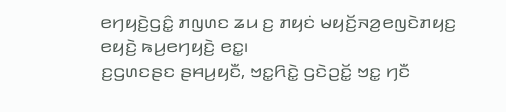ꤕꤚꤟꤢꤧ꤬ꤞꤢꤨ꤭ ꤊꤜꤛꤢ ꤘꤣ ꤢ꤬ ꤊꤟꤢꤦ ꤗꤟꤢꤩ꤬ꤏꤤ꤬ꤕꤜꤢꤧꤊꤟꤢ꤬ ꤕꤟꤢꤧ꤬ ꤒꤣ꤬ꤕꤚꤟꤢꤧ꤬ ꤕꤢ꤭꤯
ꤢ꤬ꤞꤛꤢꤔꤢ ꤔꤌꤣ꤬ꤟꤢꤪ, ꤠꤢ꤭ꤖꤢꤧ꤭ ꤞꤢꤧꤑꤢꤩ꤭ ꤠꤢ꤭ ꤚꤢꤪ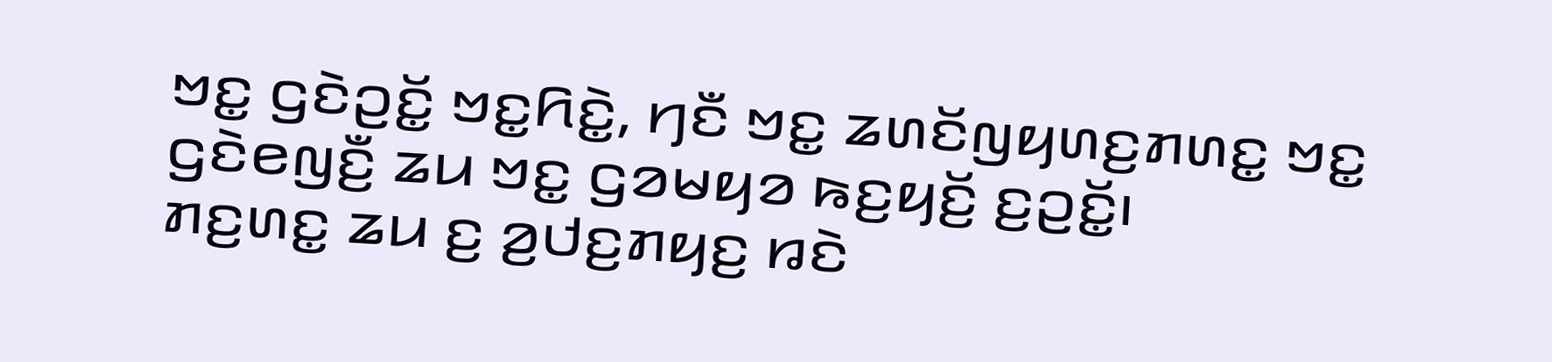ꤠꤢ꤭ ꤞꤢꤧꤑꤢꤩ꤭ ꤠꤢ꤭ꤖꤢꤧ꤭, ꤚꤢꤪ ꤠꤢ꤭ ꤘꤛꤢꤩꤜꤟꤛꤢ꤬ꤊꤛꤢ꤭ ꤠꤢ꤭ ꤞꤢꤧꤕꤜꤢꤪ꤬ ꤘꤣ ꤠꤢ꤭ ꤞꤤꤗꤟꤤ ꤒꤢ꤬ꤟꤢꤩ꤬ ꤢ꤬ꤑꤢꤩ꤭꤯
ꤊꤢ꤬ꤛꤢ꤭ ꤘꤣ ꤢ꤬ ꤤ꤬ꤓꤢ꤬ꤊꤟꤢ꤬ ꤙꤢꤧ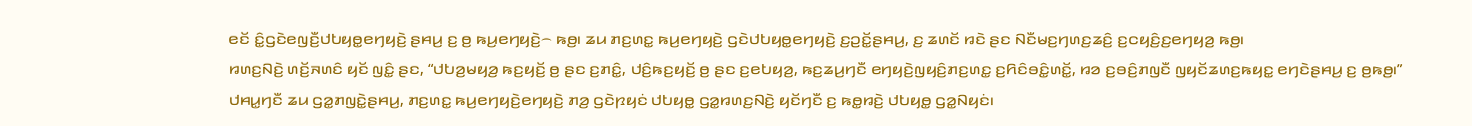ꤕꤢꤩ ꤢꤨ꤭ꤞꤢꤧꤕꤜꤢꤪ꤬ꤓꤝꤟꤥ꤭ꤕꤚꤟꤢꤧ꤬ ꤔꤌꤣ꤬ ꤢ꤬ ꤥ꤬ ꤒꤣ꤬ꤕꤚꤟꤢꤧ꤬꤮ ꤒꤥ꤬꤯ ꤘꤣ ꤊꤢ꤬ꤛꤢ꤭ ꤒꤣ꤬ꤕꤚꤟꤢꤧ꤬ ꤞꤢꤧꤓꤝꤟꤥ꤭ꤕꤚꤟꤢꤧ꤬ ꤢ꤬ꤑꤢꤩ꤭ꤔꤌꤣ꤬, ꤢ꤬ ꤘꤛꤢꤩ ꤙꤢꤧ ꤔꤢ ꤡꤢꤪꤗꤢ꤬ꤚꤛꤢ꤬ꤘꤢꤨ꤬ ꤢ꤬ꤍꤟꤢꤨ꤬ꤢ꤬ꤕꤚꤟꤤ꤬ ꤒꤥ꤬꤯
ꤙꤛꤢ꤬ꤡꤢꤧ꤬ ꤛꤢꤩ꤬ꤏꤛꤢꤨ ꤟꤢꤩ ꤜꤢꤨ꤭ ꤔꤢ, “ꤓꤝꤤ꤬ꤗꤟꤤ꤬ ꤒꤢ꤬ꤟꤢꤩ꤬ ꤥ꤬ ꤔꤢ ꤢ꤬ꤊꤢꤨ꤭, ꤓꤢꤨ꤬ꤒꤢ꤬ꤟꤢꤩ꤬ ꤥ꤬ ꤔꤢ ꤢ꤬ꤕꤝꤟꤤ꤬, ꤒꤢ꤬ꤘꤣ꤬ꤚꤢꤪ ꤕꤚꤟꤢꤧ꤬ꤜꤟꤢꤨ꤬ꤊꤢ꤬ꤛꤢ꤭ ꤢ꤬ꤖꤢꤨꤋꤢꤨ꤭ꤛꤢꤩ꤭, ꤙꤤ ꤢ꤬ꤋꤢꤨ꤬ꤊꤜꤢꤪ ꤜꤟꤢꤩꤘꤛꤢ꤬ꤒꤟꤢ꤭ ꤕꤚꤢꤧꤔꤌꤣ꤬ ꤢ꤬ ꤥ꤬ꤒꤥ꤬꤯”
ꤓꤌꤣ꤭ꤚꤢꤪ ꤘꤣ ꤞꤤ꤭ꤊꤜꤢꤧ꤭ꤔꤌꤣ꤬, ꤊꤢ꤬ꤛꤢ꤭ ꤒꤣ꤬ꤕꤚꤟꤢꤧ꤬ꤕꤚꤟꤢꤧ꤬ ꤊꤤ꤬ ꤞꤢꤧꤐꤟꤢꤦ ꤓꤝꤟꤥ꤭ ꤞꤤ꤭ꤙꤛꤢ꤬ꤡꤢꤧ꤬ ꤟꤢꤩꤚꤢꤪ ꤢ꤬ ꤒꤥ꤭ꤙꤢꤧ꤬ ꤓꤝꤟꤥ꤭ ꤞꤤ꤭ꤡꤟꤢꤦ꤯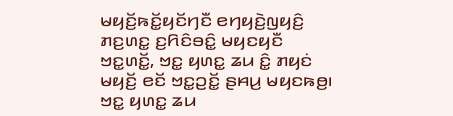ꤗꤟꤢꤩ꤬ꤒꤢꤩ꤭ꤟꤢꤩꤚꤢꤪ ꤕꤚꤟꤢꤧ꤬ꤜꤟꤢꤨ꤬ ꤊꤢ꤬ꤛꤢ꤭ ꤢ꤬ꤖꤢꤨꤋꤢꤨ꤭ ꤗꤟꤢꤟꤢꤪ ꤠꤢ꤭ꤛꤢꤩ꤭, ꤠꤢ꤭ ꤟꤛꤢ꤭ ꤘꤣ ꤢꤨ꤭ ꤊꤟꤢꤦ ꤗꤟꤢꤩ꤬ ꤕꤢꤩ ꤠꤢ꤭ꤑꤢꤩ꤭ ꤔꤌꤣ꤬ ꤗꤟꤢꤒꤥ꤬꤯ ꤠꤢ꤭ ꤟꤛꤢ꤭ ꤘꤣ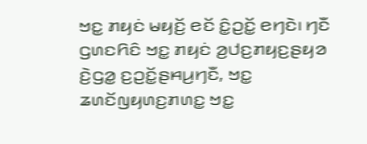ꤠꤢ꤭ ꤊꤟꤢꤦ ꤗꤟꤢꤩ꤬ ꤕꤢꤩ ꤢꤨ꤭ꤑꤢꤩ꤭ ꤕꤚꤢꤧ꤯ ꤚꤢꤪ ꤞꤛꤢꤖꤢꤨ ꤠꤢ꤭ ꤊꤟꤢꤦ ꤤ꤬ꤓꤢ꤬ꤊꤟꤢ꤬ꤔꤟꤤ ꤢꤧ꤬ꤞꤤ꤭ ꤢ꤬ꤑꤢꤩ꤭ꤔꤌꤣ꤬ꤚꤢꤪ, ꤠꤢ꤭ ꤘꤛꤢꤩꤜꤟꤛꤢ꤬ꤊꤛꤢ꤭ ꤠꤢ꤭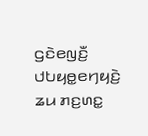ꤞꤢꤧꤕꤜꤢꤪ꤬ ꤓꤝꤟꤥ꤭ꤕꤚꤟꤢꤧ꤬ ꤘꤣ ꤊꤢ꤬ꤛꤢ꤭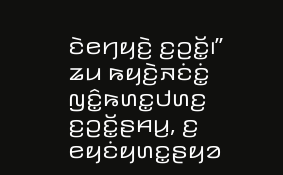ꤢꤧꤕꤚꤟꤢꤧ꤬ ꤢ꤬ꤑꤢꤩ꤭꤯”
ꤘꤣ ꤒꤟꤢꤧ꤬ꤏꤢꤦꤢꤦ꤭ ꤜꤢꤨ꤭ꤒꤛꤢ꤭ꤓꤛꤢ꤬ ꤢ꤬ꤑꤢꤩ꤭ꤔꤌꤣ꤬, ꤢ꤬ ꤕꤟꤢꤦꤟꤛꤢ꤭ꤔꤟꤤ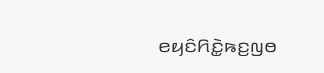ꤕꤟꤢꤨꤖꤢꤧ꤭ꤒꤢ꤬ꤜꤥ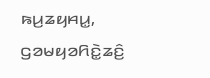ꤒꤣ꤬ꤘꤟꤌꤣ꤭, ꤞꤤꤗꤟꤤꤖꤢꤧ꤭ꤘꤢꤨ꤬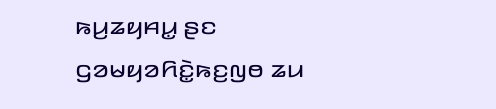ꤒꤣ꤬ꤘꤟꤌꤣ꤭ ꤔꤢ ꤞꤤꤗꤟꤤꤖꤢꤧ꤭ꤒꤢ꤬ꤜꤥ ꤘꤣ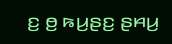ꤢ꤬ ꤥ꤬ ꤒꤣ꤬ꤔꤢ꤬ ꤔꤌꤣ꤬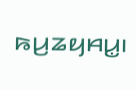ꤒꤣ꤬ꤘꤟꤌꤣ꤭꤯